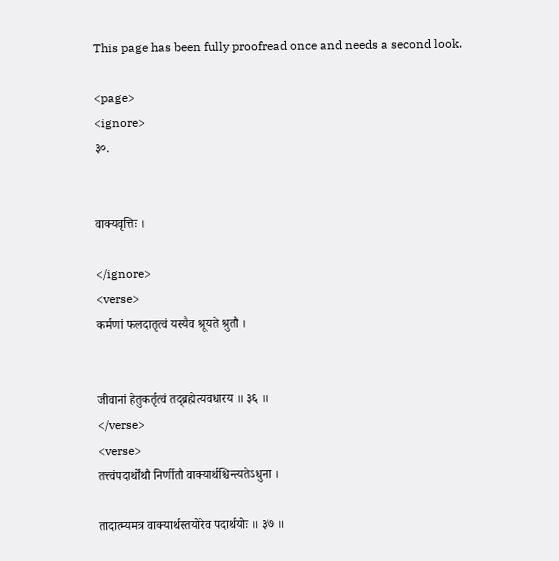This page has been fully proofread once and needs a second look.

<page>
<ignore>
३०.


वाक्यवृत्तिः ।

</ignore>
<verse>
कर्मणां फलदातृत्वं यस्यैव श्रूयते श्रुतौ ।


जीवानां हेतुकर्तृत्वं तद्ब्रह्मेत्यवधारय ॥ ३६ ॥
</verse>
<verse>
तत्त्वंपदार्थोंथौ निर्णीतौ वाक्यार्थश्चिन्त्यतेऽधुना ।

तादात्म्यमत्र वाक्यार्थस्तयोरेव पदार्थयोः ॥ ३७ ॥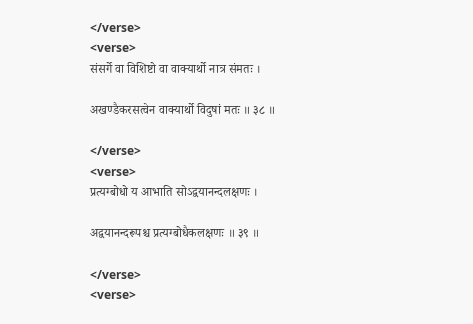</verse>
<verse>
संसर्गे वा विशिष्टो वा वाक्यार्थो नात्र संमतः ।

अखण्डैकरसत्वेन वाक्यार्थो विदुषां मतः ॥ ३८ ॥

</verse>
<verse>
प्रत्यग्बोधो य आभाति सोऽद्वयानन्दलक्षणः ।

अद्वयानन्दरूपश्च प्रत्यग्बोधैकलक्षणः ॥ ३९ ॥

</verse>
<verse>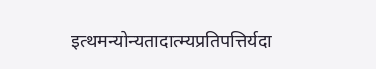इत्थमन्योन्यतादात्म्यप्रतिपत्तिर्यदा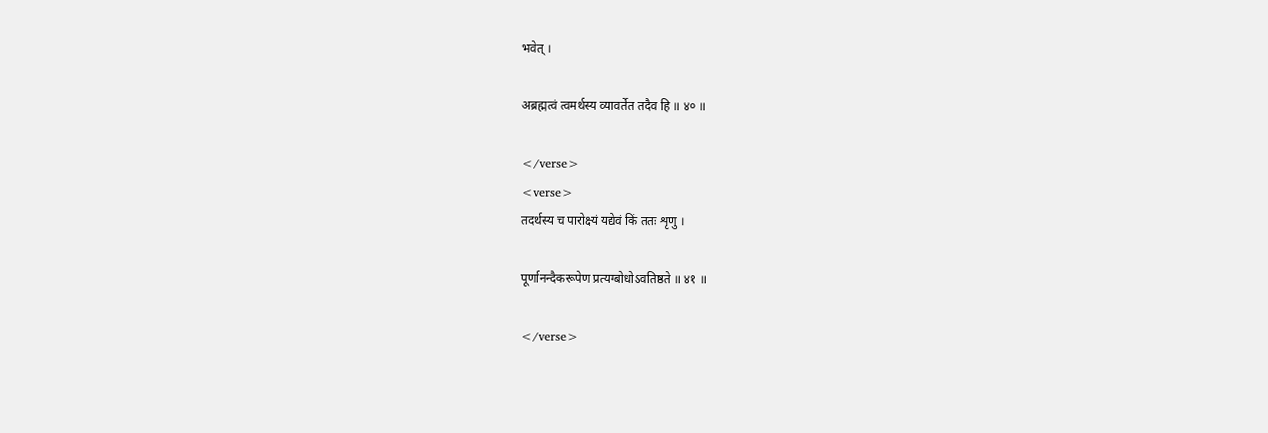भवेत् ।

अब्रह्मत्वं त्वमर्थस्य व्यावर्तेत तदैव हि ॥ ४० ॥

</verse>
<verse>
तदर्थस्य च पारोक्ष्यं यद्येवं किं ततः शृणु ।

पूर्णानन्दैकरूपेण प्रत्यग्बोधोऽवतिष्ठते ॥ ४१ ॥

</verse>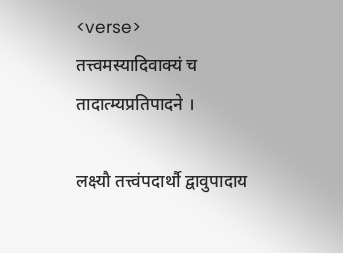<verse>
तत्त्वमस्यादिवाक्यं च तादात्म्यप्रतिपादने ।

लक्ष्यौ तत्त्वंपदार्थौ द्वावुपादाय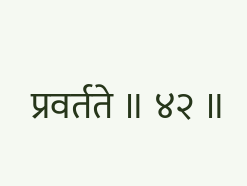प्रवर्तते ॥ ४२ ॥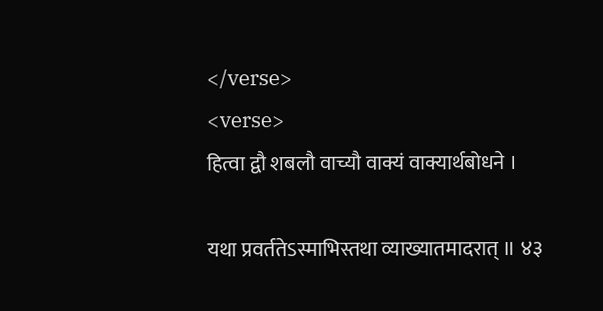</verse>
<verse>
हित्वा द्वौ शबलौ वाच्यौ वाक्यं वाक्यार्थबोधने ।

यथा प्रवर्ततेऽस्माभिस्तथा व्याख्यातमादरात् ॥ ४३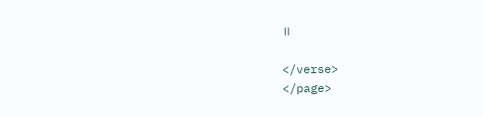॥

</verse>
</page>